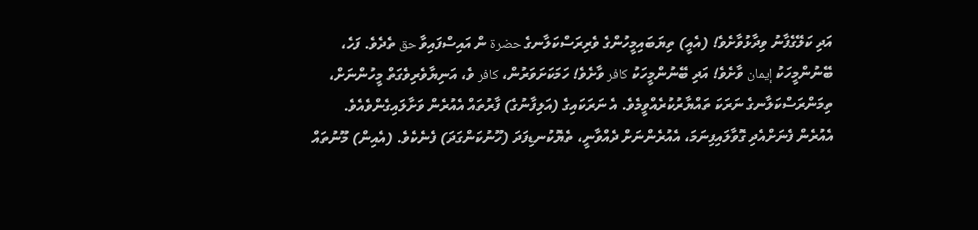އަދި ކަލޭގެފާނު ވިދާޅުވާށެވެ! (އެއީ) ތިޔަބައިމީހުންގެ ވެރިރަސްކަލާނގެ حضرة ން އައިސްފައިވާ حق ތެދެވެ. ފަހެ، ބޭނުންމީހަކު إيمان ވާށެވެ! އަދި ބޭނުންމީހަކު كافر ވާށެވެ! ހަމަކަށަވަރުން، كافر ވެ، އަނިޔާވެރިވެގަތް މީހުންނަށް، ތިމަންރަސްކަލާނގެ ނަރަކަ ތައްޔާރުކުރެއްވީމެވެ. އެ ނަރަކައިގެ (އަލިފާނުގެ) ފާރުތައް އެއުރެން ވަށާލައިގެންވެއެވެ. އެއުރެން ފެނަށްއެދި ގޮވާލައިފިނަމަ، އެއުރެންނަށް ދެއްވާނީ، ތެޔޮކުނޑިފަދަ (ހޫނުކަންގަދަ) ފެނެކެވެ. (އެއިން) މޫނުތައް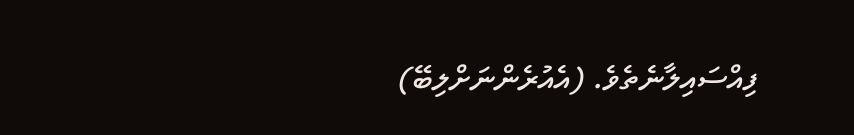ފިއްސައިލާނެތެވެ. (އެއުރެންނަށްލިބޭ)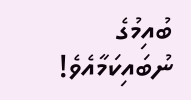ބުއިމުގެ ނުބައިކަމާއެވެ!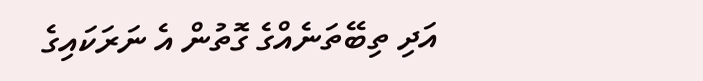އަދި ތިބޭތަނެއްގެ ގޮތުން އެ ނަރަކައިގެ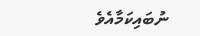ނުބައިކަމާއެވެ